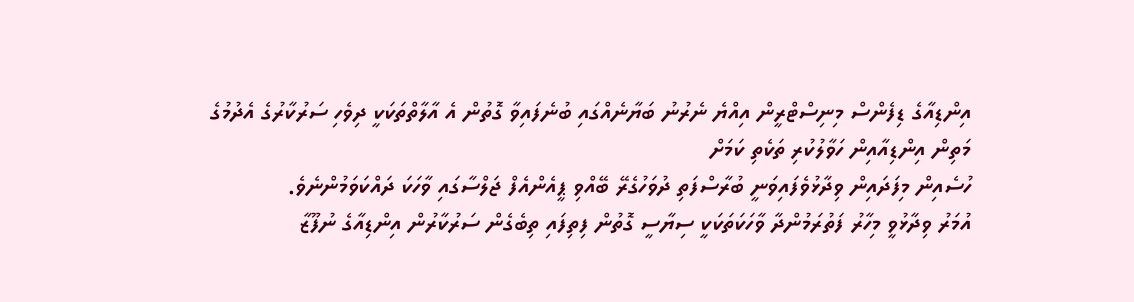އިންޑިއާގެ ޑިފެންސް މިނިސްޓްރީން އިއްޔެ ނެރުނު ބަޔާނެއްގައި ބުނެފައިވާ ގޮތުން އެ އާލާތްތަކަކީ ދިވެހި ސަރުކާރުގެ އެދުމުގެ މަތިން އިންޑިއާއިން ހަވާލުކުރި ތަކެތި ކަމަށް
ހުސެއިން މިފަދައިން ވިދާޅުވެފައިވަނީ ބުރާސްފަތި ދުވަހުގެރޭ ބޭއްވި ޕީއެންއެފް ޖަލްސާގައި ވާހަކަ ދައްކަވަމުންނެވެ.
އުމަރު ވިދާޅުވީ މިހާރު ފަތުރަމުންދާ ވާހަކަތަކަކީ ސިޔާސީ ގޮތުން ފިތިފައި ތިބެގެން ސަރުކާރުން އިންޑިއާގެ ނުފޫޒާ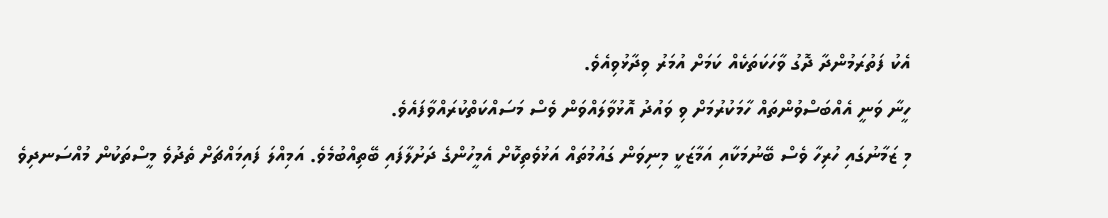އެކު ފަތުރަމުންދާ ދޮގު ވާހަކަތަކެއް ކަމަށް އުމަރު ވިދާޅުވިއެވެ.
ހީނާ ވަނީ އެއްބަސްވުންތައް ހާމަކުރުމަށް ވި ވައުދު އޮޅުވާލައްވަން ވެސް މަސައްކަތްކުރައްވާފައެވެ.
މި ޒަމާނުގައި ހުރިހާ ވެސް ބޭނުމަކާއި އަމާޒަކީ މިނިވަން ގައުމުތައް އަޅުވެތިކޮށް އެމީހުންގެ ދަށުލާފައި ބޭތިއްބުމެވެ. އަމިއްލަ ފައިމައްޗަށް ތެދުވެ މީސްތަކުން މުއްސަނދިވެ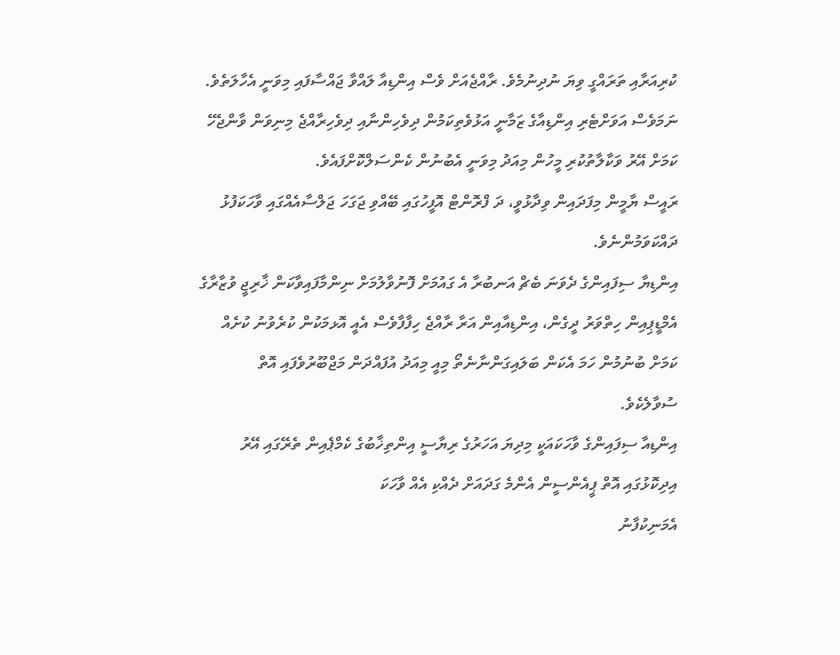ކުރިއަރާއި ތަރައްގީ ވިޔަ ނުދިނުމެވެ. ރާއްޖެއަށް ވެސް އިންޑިއާ ލައްވާ ޖައްސާފައި މިވަނީ އެހާލަތެވެ. ނަމަވެސް އަވަށްޓެރި އިންޑިއާގެ ޒަމާނީ އަޅުވެތިކަމުން ދިވެހިންނާއި ދިވެހިރާއްޖެ މިނިވަން ވާންޖެހޭ ކަމަށް އޭރު ވަކާލާތުކުރި މީހުން މިއަދު މިވަނީ އެބުނުން ކެންސަލްކޮށްފައެވެ.
ރައީސް ޔާމީން މިފަދައިން ވިދާޅުވީ، ދަ ފްރޮންޓް އޮފީހުގައި ބޭއްވި ޖަގަހަ ޖަލްސާއެއްގައި ވާހަކަފުޅު ދައްކަވަމުންނެވެ.
އިންޑިޔާ ސިފައިންގެ ދެވަނަ ބެޗް އަނބުރާ އެ ގައުމަށް ފޮނުވާލުމަށް ނިންމާފައިވާކަން ޚާރިޖީ ވުޒާރާގެ
އެމްޑީޕިއިން ހިތްވަރު ދީގެން، އިންޑިއާއިން އަރާ ރާއްޖެ ހިފާފާވެސް އެއީ އޮޅމަކުން ކުރެވުނު ކުށެއް ކަމަށް ބުނުމުން ހަމަ އެކަން ބަލައިގަންނާނެތޯ މިއީ މިއަދު އުފައްދަން މަޖްބޫރުވެފައި އޮތް ސުވާލެކެވެ.
އިންޑިއާ ސިފައިންގެ ވާހަކައަކީ މިދިޔަ އަހަރުގެ ރިޔާސީ އިންތިޚާބުގެ ކެމްޕެއިން ތެރޭގައި އޭރު އިދިކޮޅުގައި އޮތް ޕީއެންސީން އެންމެ ގަދައަށް ދެއްކި އެއް ވާހަކަ
އެމަނިކުފާނު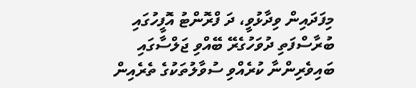މިފަދައިން ވިދާޅުވީ، ދަ ފްރޮންޓު އޮފީހުގައި ބުރާސްފަތި ދުވަހުގެރޭ ބޭއްވި ޖަލްސާގައި ބައިވެރިންނާ ކުރެއްވި ސުވާލުތަކުގެ ތެރެއިން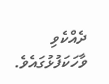ދެއްކެވި ވާހަކަފުޅުގައެވެ.